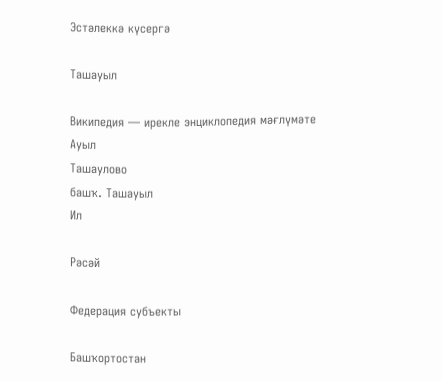Эстәлеккә күсергә

Ташауыл

Википедия — ирекле энциклопедия мәғлүмәте
Ауыл
Ташаулово
башҡ. Ташауыл
Ил

Рәсәй

Федерация субъекты

Башҡортостан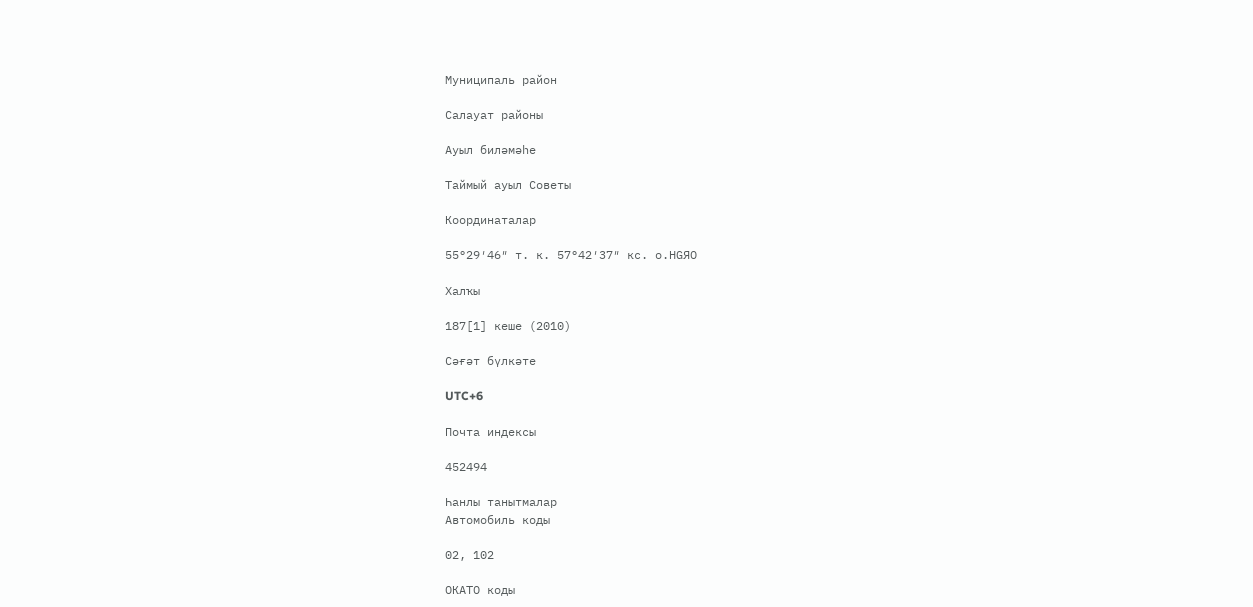Муниципаль район

Салауат районы

Ауыл биләмәһе

Таймый ауыл Советы

Координаталар

55°29′46″ т. к. 57°42′37″ кс. о.HGЯO

Халҡы

187[1] кеше (2010)

Сәғәт бүлкәте

UTC+6

Почта индексы

452494

Һанлы танытмалар
Автомобиль коды

02, 102

ОКАТО коды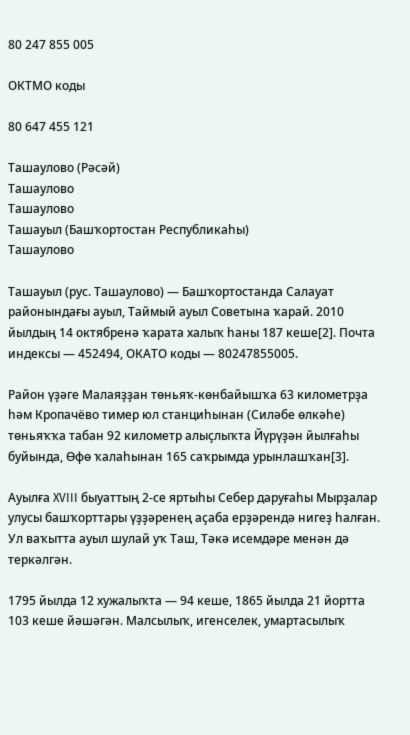80 247 855 005

ОКТМО коды

80 647 455 121

Ташаулово (Рәсәй)
Ташаулово
Ташаулово
Ташауыл (Башҡортостан Республикаһы)
Ташаулово

Ташауыл (рус. Ташаулово) — Башҡортостанда Салауат районындағы ауыл, Таймый ауыл Советына ҡарай. 2010 йылдың 14 октябренә ҡарата халыҡ һаны 187 кеше[2]. Почта индексы — 452494, ОКАТО коды — 80247855005.

Район үҙәге Малаяҙҙан төньяҡ-көнбайышҡа 63 километрҙа һәм Кропачёво тимер юл станциһынан (Силәбе өлкәһе) төньяҡҡа табан 92 километр алыҫлыҡта Йүрүҙән йылғаһы буйында, Өфө ҡалаһынан 165 саҡрымда урынлашҡан[3].

Ауылға XVIII быуаттың 2-се яртыһы Себер даруғаһы Мырҙалар улусы башҡорттары үҙҙәренең аҫаба ерҙәрендә нигеҙ һалған. Ул ваҡытта ауыл шулай уҡ Таш, Тәкә исемдәре менән дә теркәлгән.

1795 йылда 12 хужалыҡта — 94 кеше, 1865 йылда 21 йортта  103 кеше йәшәгән. Малсылыҡ, игенселек, умартасылыҡ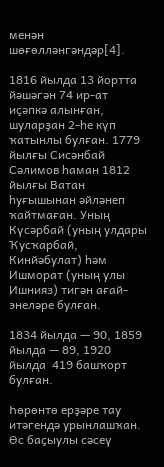менән шөғөлләнгәндәр[4].

1816 йылда 13 йортта йәшәгән 74 ир-ат иҫәпкә алынған, шуларҙан 2-һе күп ҡатынлы булған. 1779 йылғы Сисәнбай Сәлимов һаман 1812 йылғы Ватан һуғышынан әйләнеп ҡайтмаған. Уның Күсәрбай (уның улдары Ҡусҡарбай, Кинйәбулат) һәм Ишморат (уның улы Ишнияз) тигән ағай-энеләре булған.

1834 йылда — 90, 1859 йылда — 89, 1920 йылда  419 башҡорт булған.

Һөрөнтө ерҙәре тау итәгендә урынлашҡан. Өс баҫыулы сәсеү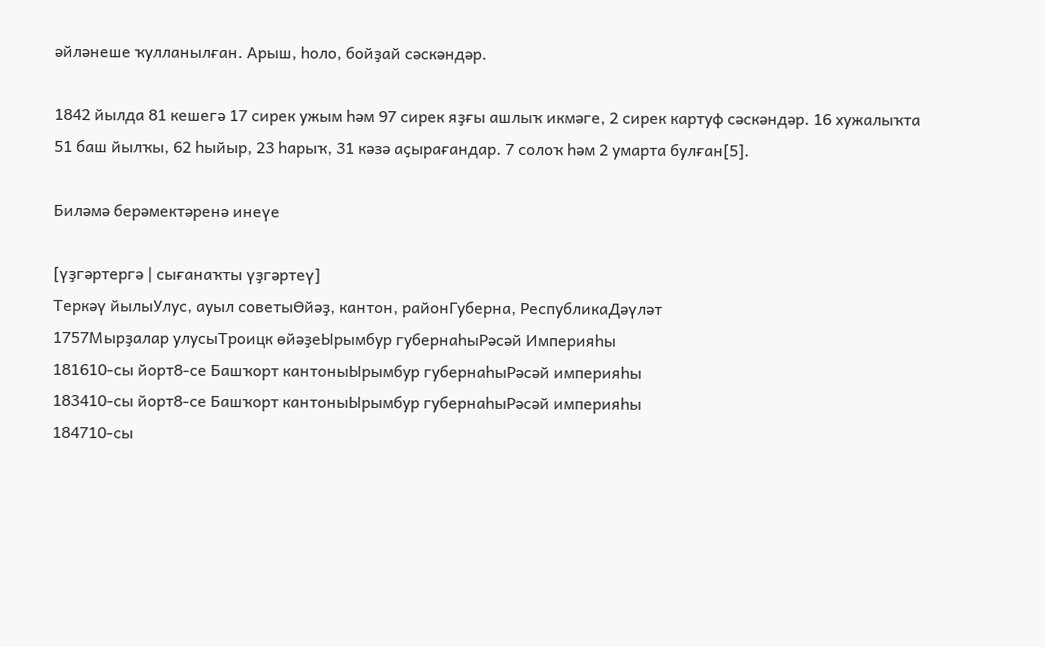әйләнеше ҡулланылған. Арыш, һоло, бойҙай сәскәндәр.

1842 йылда 81 кешегә 17 сирек ужым һәм 97 сирек яҙғы ашлыҡ икмәге, 2 сирек картуф сәскәндәр. 16 хужалыҡта 51 баш йылҡы, 62 һыйыр, 23 һарыҡ, 31 кәзә аҫырағандар. 7 солоҡ һәм 2 умарта булған[5].

Биләмә берәмектәренә инеүе

[үҙгәртергә | сығанаҡты үҙгәртеү]
Теркәү йылыУлус, ауыл советыӨйәҙ, кантон, районГуберна, РеспубликаДәүләт
1757Мырҙалар улусыТроицк өйәҙеЫрымбур губернаһыРәсәй Империяһы
181610-сы йорт8-се Башҡорт кантоныЫрымбур губернаһыРәсәй империяһы
183410-сы йорт8-се Башҡорт кантоныЫрымбур губернаһыРәсәй империяһы
184710-сы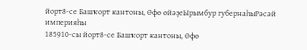йорт8-се Башҡорт кантоны, Өфө өйәҙеЫрымбур губернаһыРәсәй империяһы
185910-сы йорт8-се Башҡорт кантоны, Өфө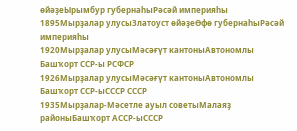өйәҙеЫрымбур губернаһыРәсәй империяһы
1895Мырҙалар улусыЗлатоуст өйәҙеӨфө губернаһыРәсәй империяһы
1920Мырҙалар улусыМәсәғүт кантоныАвтономлы Башҡорт ССР-ы РСФСР
1926Мырҙалар улусыМәсәғүт кантоныАвтономлы Башҡорт ССР-ыСССР СССР
1935Мырҙалар-Мәсетле ауыл советыМалаяҙ районыБашҡорт АССР-ыСССР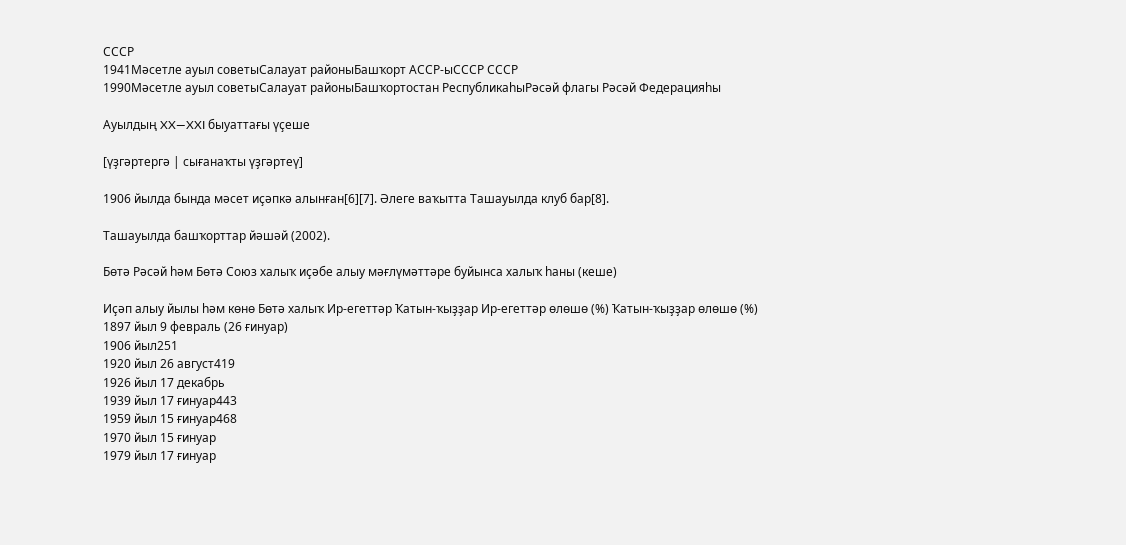СССР
1941Мәсетле ауыл советыСалауат районыБашҡорт АССР-ыСССР СССР
1990Мәсетле ауыл советыСалауат районыБашҡортостан РеспубликаһыРәсәй флагы Рәсәй Федерацияһы

Ауылдың XX—XXI быуаттағы үҫеше

[үҙгәртергә | сығанаҡты үҙгәртеү]

1906 йылда бында мәсет иҫәпкә алынған[6][7]. Әлеге ваҡытта Ташауылда клуб бар[8].

Ташауылда башҡорттар йәшәй (2002).

Бөтә Рәсәй һәм Бөтә Союз халыҡ иҫәбе алыу мәғлүмәттәре буйынса халыҡ һаны (кеше)

Иҫәп алыу йылы һәм көнө Бөтә халыҡ Ир-егеттәр Ҡатын-ҡыҙҙар Ир-егеттәр өлөшө (%) Ҡатын-ҡыҙҙар өлөшө (%)
1897 йыл 9 февраль (26 ғинуар)
1906 йыл251
1920 йыл 26 август419
1926 йыл 17 декабрь
1939 йыл 17 ғинуар443
1959 йыл 15 ғинуар468
1970 йыл 15 ғинуар
1979 йыл 17 ғинуар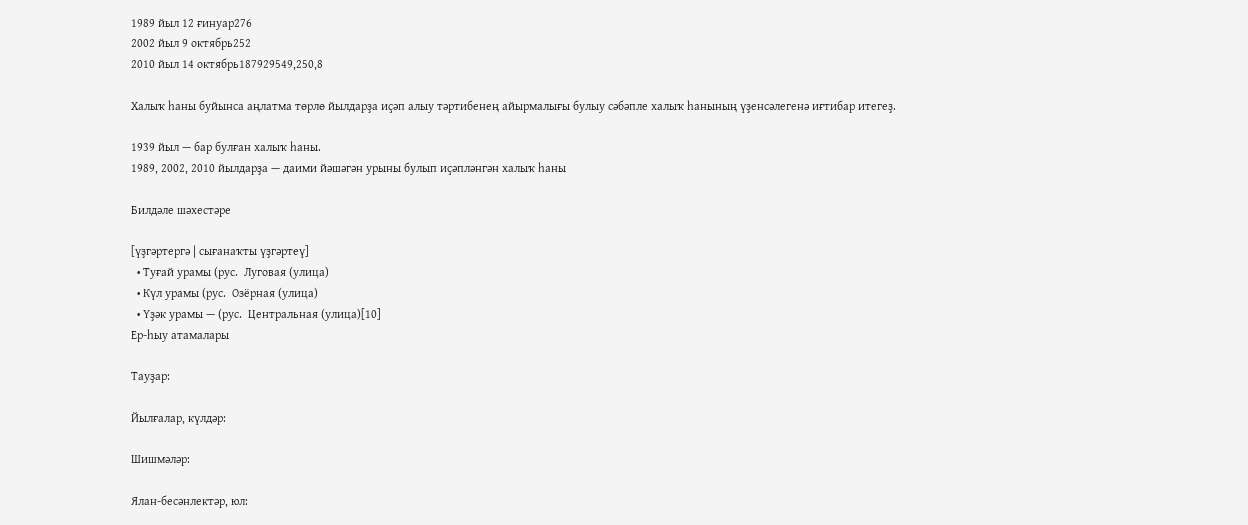1989 йыл 12 ғинуар276
2002 йыл 9 октябрь252
2010 йыл 14 октябрь187929549,250,8

Халыҡ һаны буйынса аңлатма төрлө йылдарҙа иҫәп алыу тәртибенең айырмалығы булыу сәбәпле халыҡ һанының үҙенсәлегенә иғтибар итегеҙ.

1939 йыл — бар булған халыҡ һаны.
1989, 2002, 2010 йылдарҙа — даими йәшәгән урыны булып иҫәпләнгән халыҡ һаны

Билдәле шәхестәре

[үҙгәртергә | сығанаҡты үҙгәртеү]
  • Туғай урамы (рус.  Луговая (улица)
  • Күл урамы (рус.  Озёрная (улица)
  • Үҙәк урамы — (рус.  Центральная (улица)[10]
Ер-һыу атамалары

Тауҙар:

Йылғалар, күлдәр:

Шишмәләр:

Ялан-бесәнлектәр, юл: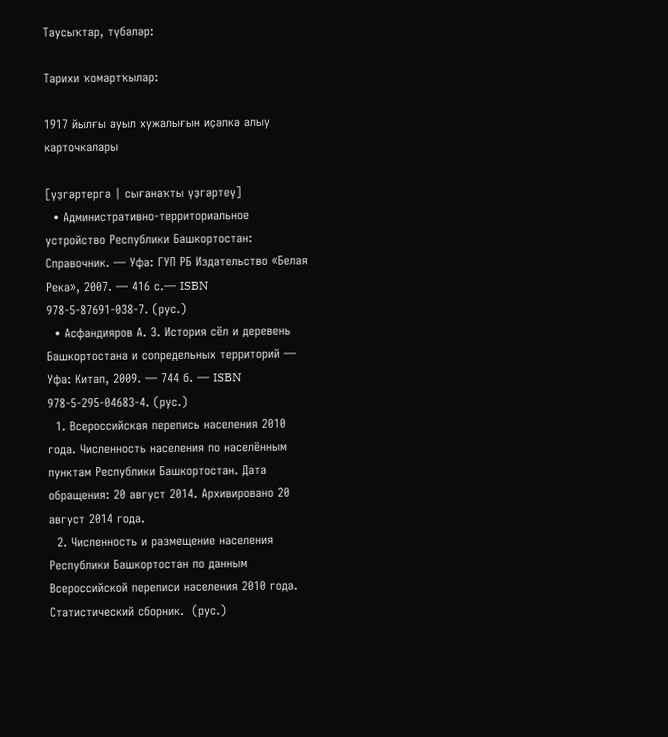Таусыҡтар, түбәләр:

Тарихи ҡомартҡылар:

1917 йылғы ауыл хужалығын иҫәпкә алыу карточкалары

[үҙгәртергә | сығанаҡты үҙгәртеү]
  • Административно-территориальное устройство Республики Башкортостан: Справочник. — Уфа: ГУП РБ Издательство «Белая Река», 2007. — 416 с.— ISBN 978-5-87691-038-7. (рус.)
  • Асфандияров А. З. История сёл и деревень Башкортостана и сопредельных территорий — Уфа: Китап, 2009. — 744 б. — ISBN 978-5-295-04683-4. (рус.)
  1. Всероссийская перепись населения 2010 года. Численность населения по населённым пунктам Республики Башкортостан. Дата обращения: 20 август 2014. Архивировано 20 август 2014 года.
  2. Численность и размещение населения Республики Башкортостан по данным Всероссийской переписи населения 2010 года. Статистический сборник.  (рус.)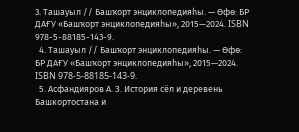3. Ташауыл // Башҡорт энциклопедияһы. — Өфө: БР ДАҒУ «Башҡорт энциклопедияһы», 2015—2024. ISBN 978-5-88185-143-9.
  4. Ташауыл // Башҡорт энциклопедияһы. — Өфө: БР ДАҒУ «Башҡорт энциклопедияһы», 2015—2024. ISBN 978-5-88185-143-9.
  5. Асфандияров А. З. История сёл и деревень Башкортостана и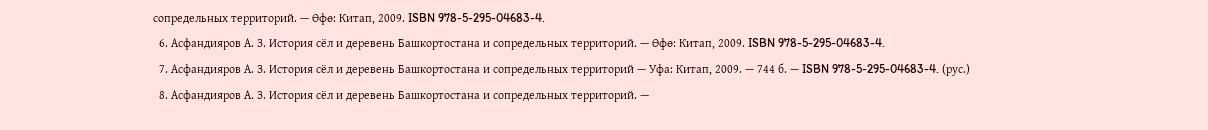сопредельных территорий. — Өфө: Китап, 2009. ISBN 978-5-295-04683-4.
  6. Асфандияров А. З. История сёл и деревень Башкортостана и сопредельных территорий. — Өфө: Китап, 2009. ISBN 978-5-295-04683-4.
  7. Асфандияров А. З. История сёл и деревень Башкортостана и сопредельных территорий — Уфа: Китап, 2009. — 744 б. — ISBN 978-5-295-04683-4. (рус.)
  8. Асфандияров А. З. История сёл и деревень Башкортостана и сопредельных территорий. —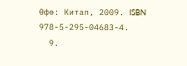Өфө: Китап, 2009. ISBN 978-5-295-04683-4.
  9.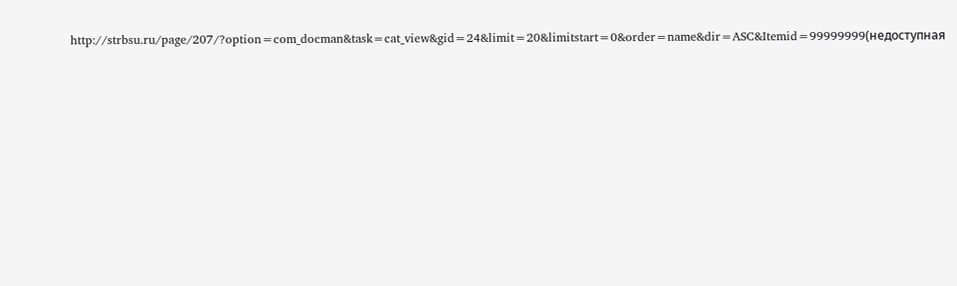http://strbsu.ru/page/207/?option=com_docman&task=cat_view&gid=24&limit=20&limitstart=0&order=name&dir=ASC&Itemid=99999999(недоступная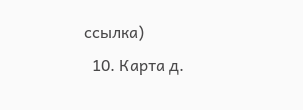ссылка)
  10. Карта д.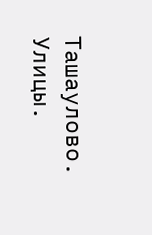Ташаулово. Улицы.